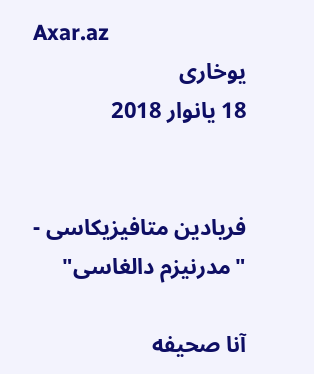Axar.az
یوخاری
18 یانوار 2018


فریادین متافیزیکاسی - "مدرنیزم دالغاسی"

آنا صحیفه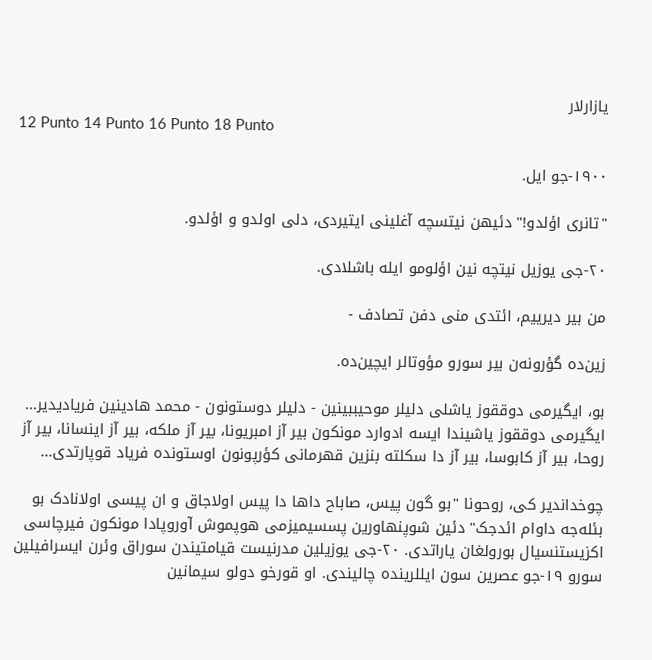یازارلار
12 Punto 14 Punto 16 Punto 18 Punto

۱۹۰۰-جو ایل.

"تانری اؤلدو!" دئیهن نیتسچه آغلینی ایتیردی، دلی اولدو و اؤلدو.

۲۰-جی یوزیل نیتچه نین اؤلومو ایله باشلادی.

من بیر دیرییم، ائتدی منی دفن تصادف -

زین‌ده گؤرونه‌ن بیر سورو مؤوتالر ایچین‌ده.

بو، ایگیرمی دوققوز یاشلی دلیلر موحیببینین - دلیلر دوستونون - محمد هادینین فریادیدیر...
ایگیرمی دوققوز یاشیندا ایسه ادوارد مونکون بیر آز امبریونا، بیر آز ملکه، بیر آز اینسانا، بیر آز روحا، بیر آز کابوسا، بیر آز دا سکلته بنزین قهرمانی کؤرپونون اوستونده فریاد قوپارتدی...

چوخداندیر کی، روحونا "بو گون پیس، صاباح داها دا پیس اولاجاق و ان پیسی اولانادک بو بئله‌جه داوام ائد‌جک" دئین شوپنهاورین پسسیمیزمی هوپموش آوروپادا مونکون فیرچاسی اکزیستنسیال بورولغان یاراتدی. ۲۰-جی یوزیلین مدرنیست قیامتیندن سوراق وئرن ایسرافیلین سورو ۱۹-جو عصرین سون ایللرینده چالیندی. او قورخو دولو سیمانین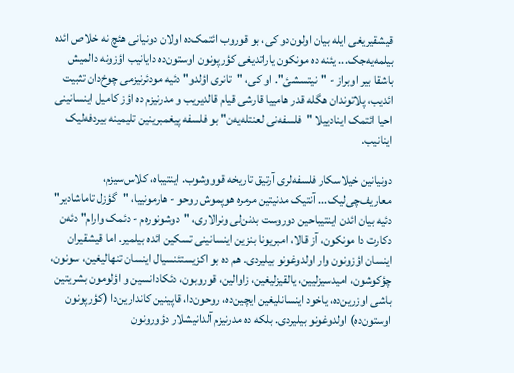قیشقیریغی ایله بیان اولون‌دو کی، بو قوروب ائتمک‌ده اولان دونیانی هئچ نه خلاص ائده بیلمه‌یه‌جک... یئنه ده مونکون یاراتدیغی کؤرپونون اوستون‌ده دایانیب اؤزونه دالمیش باشقا بیر اوبراز - "نیتسشئ". او کی، "تانری اؤلدو" دئیه مودئرنیزمی چوخ‌دان تثبیت ائدیب، پلاتوندان هگله قدر هامییا قارشی قیام قالدیریب و مدرنیزم ده اؤز کامیل اینسانینی احیا ائتمک اینادییلا "فلسفه‌نی لعنتله‌یه‌ن" بو فلسفه پیغمبرینین تلیمینه بیردفه‌لیک اینانیب.

دونیانین خیلاسکار فلسفه‌لری آرتیق تاریخه قوووشوب. اینتیباه، کلاس‌سیزم، معاریف‌چی‌لیک... آنتیک مدنیتین مرمره هوپموش روحو - هارمونییا، "گؤزل تاماشادیر" دئیه بیان ائد‌ن اینتیباحین دوروست بدنن‌لی ونرالاری، "دوشونوره‌م - دئمک وارام" دئه‌ن دکارت دا مونکون، آز قالا، امبریونا بنزین اینسانینی تسکین ائده بیلمیر. اما قیشقیران اینسان اؤزونون وار اولدوغونو بیلیردی. هم ده بو اکزیستئنسیال اینسان تنهالیغین، سونون، چؤکوشون، امیدسیزلیین، یالقیزلیغین، زاوالین، قوروبون، دئکادانسین و اؤلومون بشریتین باشی اوزرین‌ده، یاخود اینسانلیغین ایچین‌ده، روحون‌دا، قاپینین کاندارین‌دا (کؤرپونون اوستون‌ده) اولدوغونو بیلیردی. بلکه ده مدرنیزم آلدانیشلار دؤورونون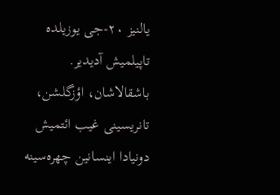یالنیز ۲۰-جی یوزیلده تاپیلمیش آدیدیر. باشقالاشان، اؤزگلشن، تانریسینی غیب ائتمیش دونیادا اینسانین چهره‌سینه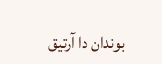بوندان دا آرتیق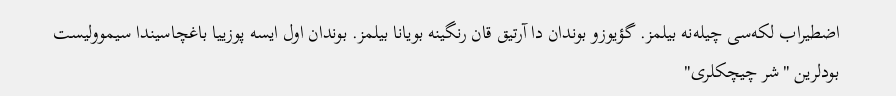اضطیراب لکه‌سی چیله‌نه بیلمز. گؤیوزو بوندان دا آرتیق قان رنگینه بویانا بیلمز. بوندان اول ایسه پوزییا باغچاسیندا سیموولیست بودلرین "شر چیچکلری"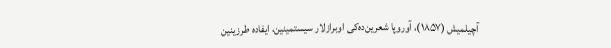آچیلمیش (۱۸۵۷)، آوروپا شعرین‌ده‌کی اوبرازلار سیستمینین، ایفاده طرزینین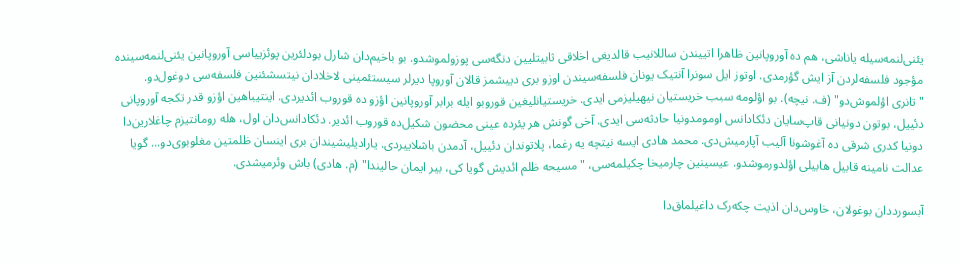یئنی‌لنمه‌سیله یاناشی، هم ده آوروپانین ظاهرا اتییندن ساللانیب قالدیغی اخلاقی ثابیتلیین دنگه‌سی پوزولموشدو. بو باخیم‌دان شارل بودلئرین پوئزییاسی آوروپانین یئنی‌لنمه‌سینده مؤجود فلسفه‌لردن آز ایش گؤرمدی. اوتوز ایل سونرا آنتیک یونان فلسفه‌سیندن اوزو بری دییشمز قالان آوروپا دیرلر سیستئمینی لاخلادان نیتسشئنین فلسفه‌سی دوغول‌دو. "تانری اؤلموش‌دو" (ف. نیچه). بو اؤلومه سبب خریستیان نیهیلیزمی ایدی. خریستیانلیغین قوروبو ایله برابر آوروپانین اؤزو ده قوروب ائدیردی. اینتیباهین اؤزو قدر تکجه آوروپانی دئییل، بوتون دونیانی قاپ‌سایان دئکادانس اومومدونیا حادثه‌سی ایدی. آخی گونش هر یئرده عینی محضون شکیل‌ده قوروب ائدیر. دئکادانس‌دان اول، هله رومانتیزم چاغلارین‌دا دونیا کدری شرقی ده آغوشونا آلیب آپارمیش‌دی. محمد هادی ایسه نیتچه یه رغما، پلاتوندان دئییل، آد‌مدن باشلاییردی. یارادیلیشیندان بری اینسان ظلمتین مغلوبوی‌دو... گویا عدالت نامینه قابیل هابیلی اؤلدورموشدو. عیسینین چارمیخا چکیلمه‌سی، "مسیحه ظلم ائدیش گویا کی، بیر ایمان حالیندا" (م. هادی) باش وئرمیشدی.

آبسورددان بوغولان، خاوس‌دان اذیت چکه‌رک داغیلماق‌دا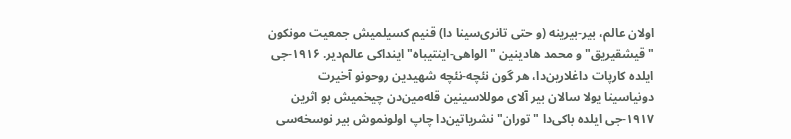اولان عالم، بیر-بیرینه (و حتی تانری‌سینا دا) قنیم کسیلمیش جمعیت مونکون "قیشقیریق" و محمد هادینین "الواهی-اینتیباه"اینداکی عالم‌دیر. ۱۹۱۶-جی ایلده کارپات داغلارین‌دا، هر گون نئچه-نئچه شهیدین روحونو آخیرت دونیاسینا یولا سالان بیر آلای موللاسینین قله‌مین‌دن چیخمیش بو اثرین ۱۹۱۷-جی ایلده باکی‌دا "توران" نشریاتین‌دا چاپ اولونموش بیر نوسخه‌سی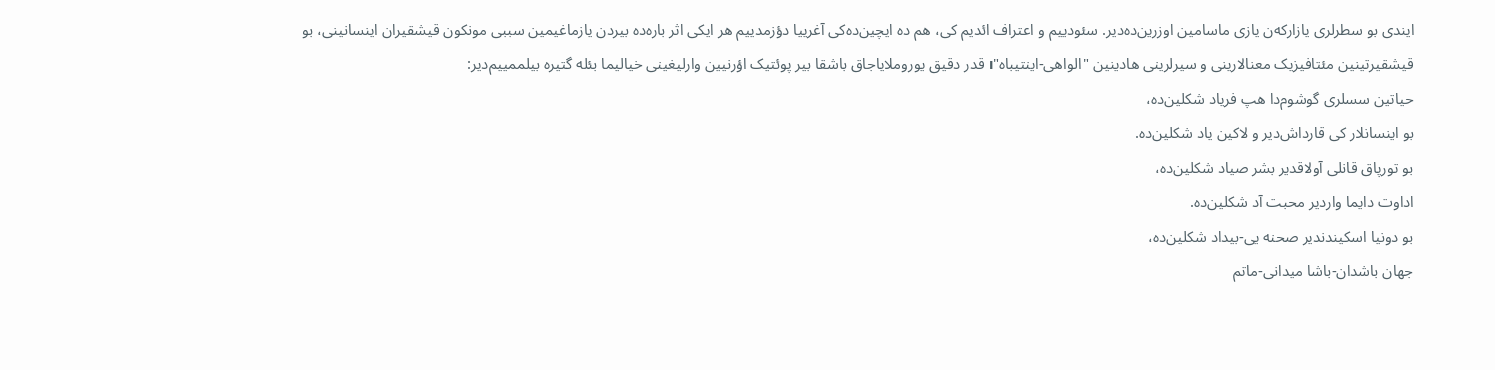ایندی بو سطرلری یازارکه‌ن یازی ماسامین اوزرین‌ده‌دیر. سئودییم و اعتراف ائدیم کی، هم ده ایچین‌ده‌کی آغرییا دؤزمدییم هر ایکی اثر باره‌ده بیردن یازماغیمین سببی مونکون قیشقیران اینسانینی، بو قیشقیرتینین مئتافیزیک معنالارینی و سیرلرینی هادینین "الواهی-اینتیباه"ı قدر دقیق یوروملایاجاق باشقا بیر پوئتیک اؤرنیین وارلیغینی خیالیما بئله گتیره بیلممییم‌دیر:
حیاتین سسلری گوشوم‌دا هپ فریاد شکلین‌ده،
بو اینسانلار کی قارداش‌دیر و لاکین یاد شکلین‌ده.
بو تورپاق قانلی آولاقدیر بشر صیاد شکلین‌ده،
اداوت دایما واردیر محبت آد شکلین‌ده.
بو دونیا اسکیندندیر صحنه یی-بیداد شکلین‌ده،
جهان باشدان-باشا میدانی-ماتم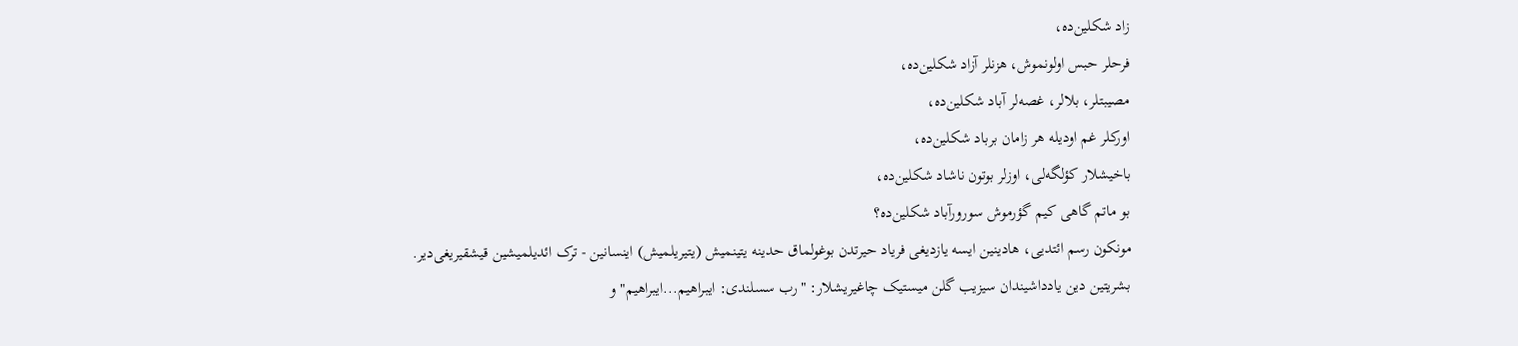زاد شکلین‌ده،
فرحلر حبس اولونموش، هزنلر آزاد شکلین‌ده،
مصیبتلر، بلالر، غصه‌لر آباد شکلین‌ده،
اورکلر غم اودیله هر زامان برباد شکلین‌ده،
باخیشلار کؤلگه‌لی، اوزلر بوتون ناشاد شکلین‌ده،
بو ماتم گاهی کیم گؤرموش سورورآباد شکلین‌ده؟
مونکون رسم ائتدیی، هادینین ایسه یازدیغی فریاد حیرتدن بوغولماق حدینه یتینمیش (یتیریلمیش) اینسانین - ترک ائدیلمیشین قیشقیریغی‌دیر. بشریتین دین یادداشیندان سیزیب گلن میستیک چاغیریشلار: "رب سسلندی: ایبراهیم...ایبراهیم" و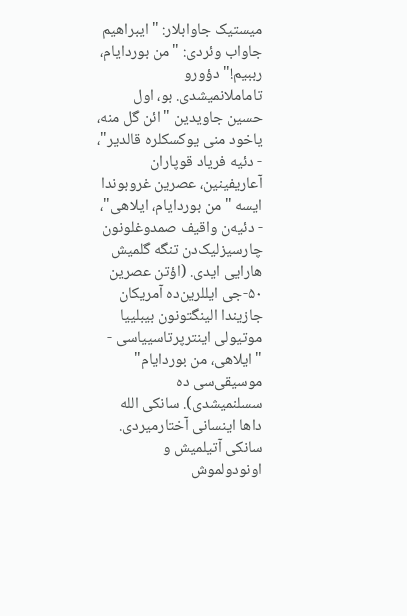میستیک جاوابلار: "ایبراهیم جاواب وئردی: "من بوردایام، رببیم!" دؤورو تاماملانمیشدی. بو، اول حسین جاویدین "ائن گل منه، یاخود منی یوکسکلره قالدیر"، - دئیه فریاد قوپاران آعاریفینین، عصرین غروبوندا ایسه "من بوردایام، ایلاهی"، - دئیه‌ن واقیف صمدوغلونون چارسیزلیک‌دن تنگه گلمیش هارایی ایدی. (اؤتن عصرین ۵۰-جی ایللرین‌ده آمریکان جازیندا الینگتونون بیبلییا موتیولی اینترپرتاسییاسی - "ایلاهی، من بوردایام" موسیقی‌سی ده سسلنمیشدی). سانکی الله داها اینسانی آختارمیردی. سانکی آتیلمیش و اونودولموش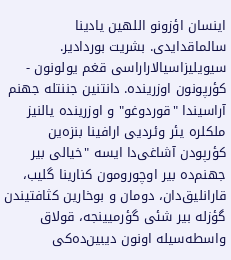اینسان اؤزونو اللهین یادینا سالماقدایدی. بشریت بوردادیر. سیویلیزاسیالاراراسی قغم یولونون - کؤرپونون اوزرینده. دانتنین جننتله جهنم آراسیندا "قوردوغو" و اوزرینده یالنیز ملکلره یئر وئردیی ارافینا بنزه‌ین کؤرپودن آشاغی‌دا ایسه "خیالی بیر جهنم‌ده بیر اوچورومون کنارینا گلیب، قارانلیق‌دان، دومان و بوخارین کثافتیندن گؤزله بیر شئی گؤرمیینجه، قولاق واسطه‌سیله اونون دیبین‌ده‌کی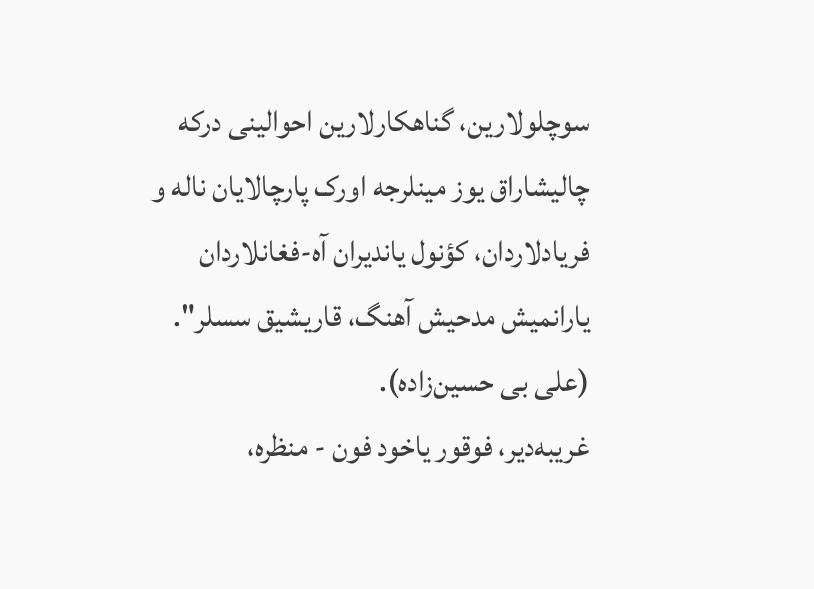سوچلولارین، گناهکارلارین احوالینی درکه چالیشاراق یوز مینلرجه اورک پارچالایان ناله و فریادلاردان، کؤنول یاندیران آه-فغانلاردان یارانمیش مدحیش آهنگ، قاریشیق سسلر". (علی بی حسین‌زاده).
غریبه‌دیر، فوقور یاخود فون - منظره،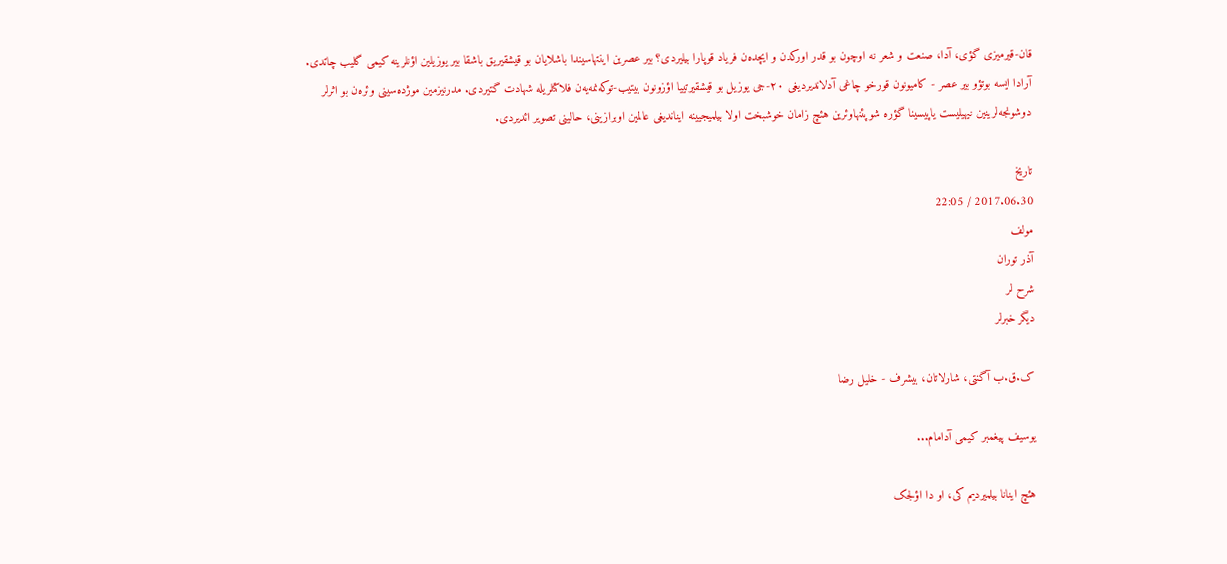قان-قیرمیزی گؤی، آدا، صنعت و شعر نه اوچون بو قدر اورکدن و ایچده‌ن فریاد قوپارا بیلیردی؟ بیر عصرین اینتهاسیندا باشلایان بو قیشقیریق باشقا بیر یوزیلین اؤنلرینه کیمی گلیب چاتدی. آرادا ایسه بوتؤو بیر عصر - کامیونون قورخو چاغی آدلاندیردیغی ۲۰-جی یوزیل بو قیشقیرتییا اؤزونون بیتیب-توکه‌نمه‌یه‌ن فلاکتلریله شهادت گتیردی. مدرنیزمین موژده‌سینی وئره‌ن بو اثرلر دوشونجه‌لرینین نیهیلیست یاپیسینا گؤره شوپئنهاوئرین هئچ زامان خوشبخت اولا بیلمیجیینه ایناندیغی عالمین اوبرازینی، حالینی تصویر ائدیردی.

تاریخ
2017.06.30 / 22:05
مولف
آذر توران
شرح لر
دیگر خبرلر

ک.ق.ب آگنتی، شارلاتان، بیشرف - خلیل رضا

یوسیف پیغمبر کیمی آدامام...

هئچ اینانا بیلمیردیم کی، او دا اؤلجک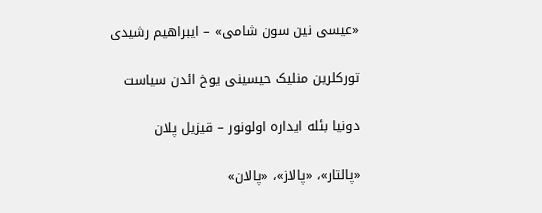«عیسی نین سون شامی» – ایبراهیم رشیدی

تورکلرین منلیک حیسینی یوخ ائد‌ن سیاست

دونیا بئله ایداره اولونور – قیزیل پلان

«پالتار»، «پالاز»، «پالان»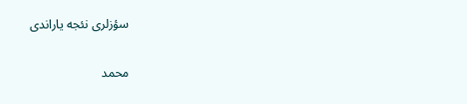سؤزلری نئجه یاراندی

محمد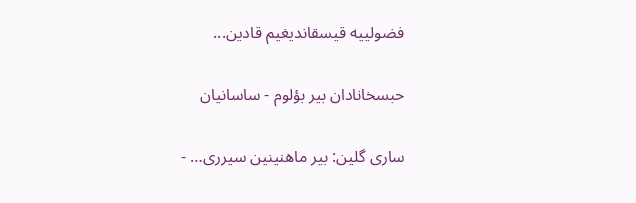فضولییه قیسقاندیغیم قادین...

حبسخانادان بیر بؤلوم - ساسانیان

ساری گلین: بیر ماهنینین سیرری… -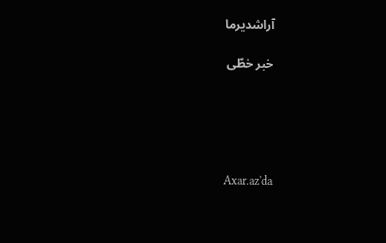آراشدیرما

خبر خطّی





Axar.az'da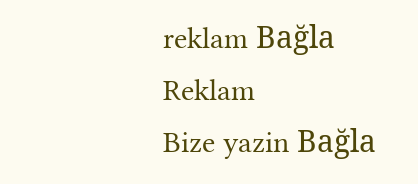reklam Bağla
Reklam
Bize yazin Bağla